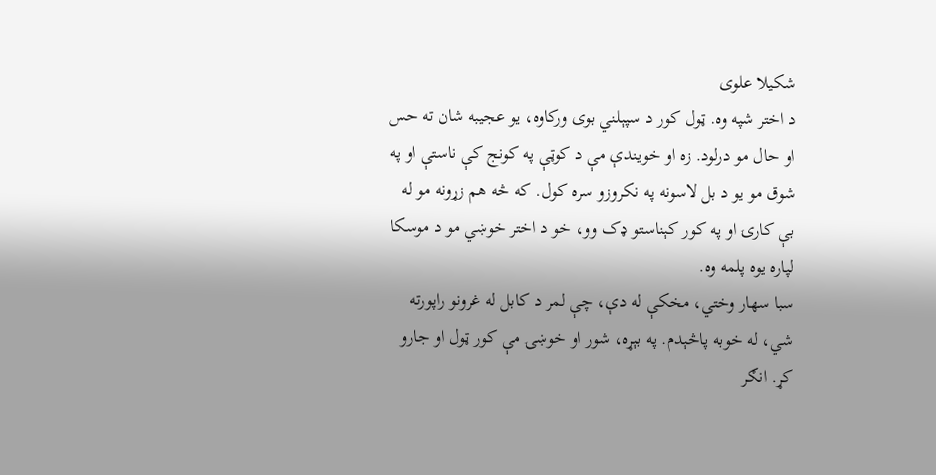شکیلا علوی
د اختر شپه وه. ټول کور د سپېلني بوی ورکاوه، یو عجیبه شان ته حس او حال مو درلود. زه او خویندې مې د کوټې په کونج کې ناستې او په شوق مو یو د بل لاسونه په نکروزو سره کول. که څه هم زړونه مو له بې کارۍ او په کور کېناستو ډک وو، خو د اختر خوښي مو د موسکا لپاره یوه پلمه وه.
سبا سهار وختي، مخکې له دې، چې لمر د کابل له غرونو راپورته شي، له خوبه پاڅېدم. په بېړه، شور او خوښۍ مې کور ټول او جارو کړ. انګر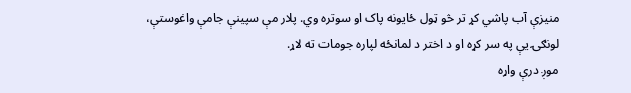منیزې آب پاشي کړ تر څو ټول ځایونه پاک او سوتره وي. پلار مې سپینې جامې واغوستې، لونګۍ یې په سر کړه او د اختر د لمانځه لپاره جومات ته لاړ.
موږ درې واړه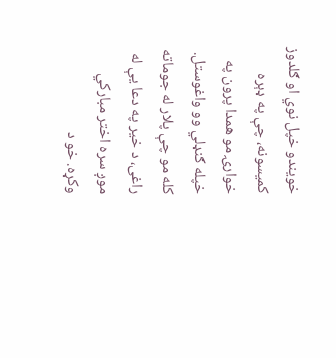خویندو خپل نوي او ګلدوز کمیسونه، چې په ډېره خوارۍ مو همدا پرون په خپله ګنډلي وو واغوستل. کله مو چې پلار له جوماته راغی، د خیر په دعا یې له موږ سره اختر مبارکي وکړه. خو د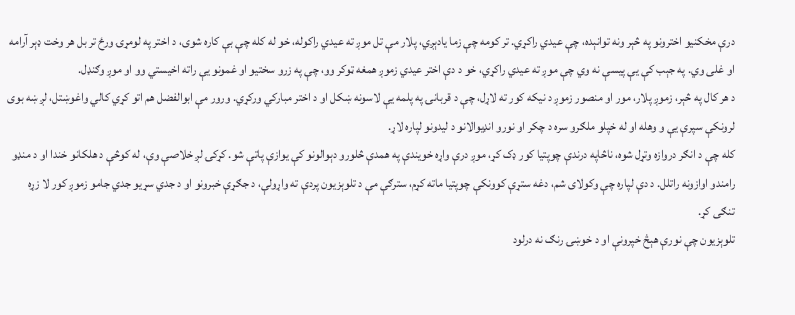درې مخکنیو اخترونو په څېر ونه توانېده، چې عیدي راکړي. تر کومه چې زما یادېږي، پلار مې تل موږ ته عیدي راکوله، خو له کله چې بې کاره شوی، د اختر په لومړۍ ورځ تر بل هر وخت ډېر آرامه او غلی وي. په جېب کې یې پیسې نه وي چې موږ ته عیدي راکړي، خو د دې اختر عیدي زموږ همغه ټوکر وو، چې په زرو سختیو او غمونو یې راته اخیستي وو او موږ وګنډل.
د هر کال په څېر، زموږ پلار، مور او منصور زموږ د نیکه کور ته لاړل، چې د قربانۍ په پلمه یې لاسونه ښکل او د اختر مبارکي ورکړي. ورور مې ابوالفضل هم اتو کړي کالي واغوښتل، لږ ښه بوی لرونکې سپرې یې و وهله او له خپلو ملګرو سره د چکر او نورو انډیوالانو د لیدونو لپاره لاړ.
کله چې د انګر دروازه وتړل شوه، ناڅاپه درندې چوپتیا کور ډک کړ، موږ درې واړه خویندې په همدې څلورو دېوالونو کې یوازې پاتې شو. کړکۍ لږ خلاصې وې، له کوڅې د هلکانو خندا او د منډو رامندو اوازونه راتلل. د دې لپاره چې وکولای شم، دغه ستړې کوونکې چوپتیا ماته کړم، سترګې مې د تلوېزیون پردې ته واړولې، د جګړې خبرونو او د جدي سړیو جدي جامو زموږ کور لا زړه تنګی کړ.
تلوېزیون چې نورې هېڅ خپرونې او د خوښۍ رنګ نه درلود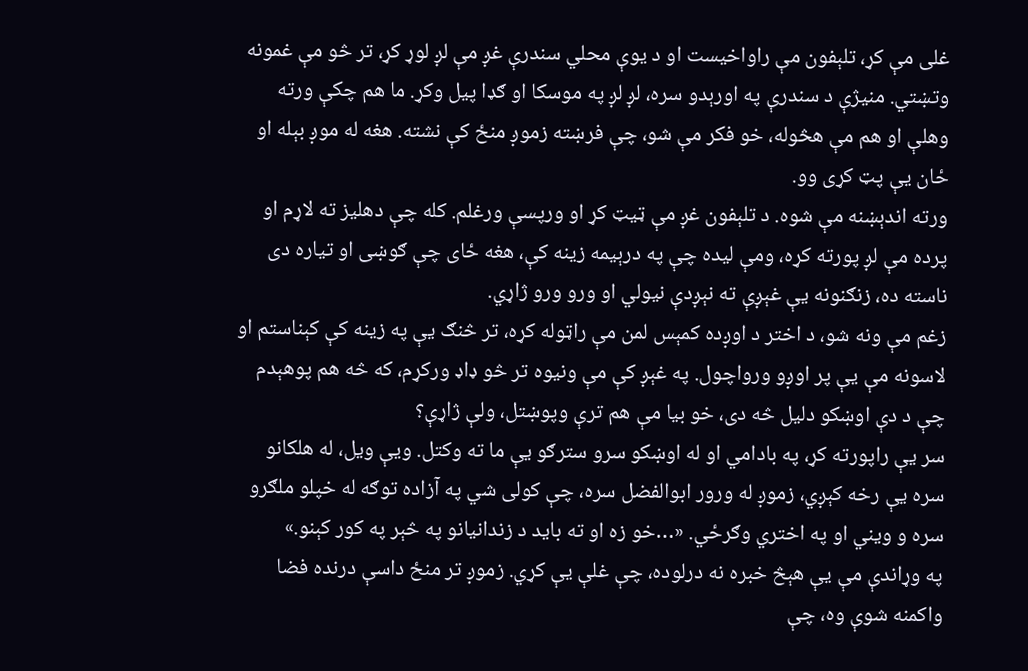غلی مې کړ، تلېفون مې راواخیست او د یوې محلي سندرې غږ مې لږ لوړ کړ، تر څو مې غمونه وتښتي. منیژې د سندرې په اورېدو سره، لږ لږ په موسکا او ګډا پیل وکړ. ما هم چکې ورته وهلې او هم مې هڅوله، خو فکر مې شو، چې فرښته زموږ منځ کې نشته. هغه له موږ بېله او ځان یې پټ کړی وو.
ورته اندېښنه مې شوه. د تلېفون غږ مې ټيټ کړ او ورپسې ورغلم. کله چې دهلیز ته لاړم او پرده مې لږ پورته کړه، ومې لیده چې په درېیمه زینه کې، هغه ځای چې ګوښی او تیاره دی ناسته ده، زنګنونه یې غېږې ته نېږدې نیولي او ورو ورو ژاړي.
زغم مې ونه شو، د اختر د اوږده کمېس لمن مې راټوله کړه، تر څنګ یې په زینه کې کېناستم او لاسونه مې یې پر اوږو ورواچول. په غېږ کې مې ونیوه تر څو ډاډ ورکړم، که څه هم پوهېدم چې د دې اوښکو دلیل څه دی، خو بیا مې هم ترې وپوښتل، ولې ژاړې؟
سر یې راپورته کړ، په بادامي او له اوښکو سرو سترګو یې ما ته وکتل. ویې ویل، له هلکانو سره یې رخه کېږي، زموږ له ورور ابوالفضل سره، چې کولی شي په آزاده توګه له خپلو ملګرو سره و ویني او په اختري وګرځي. «…خو زه او ته باید د زندانیانو په څېر په کور کېنو.»
په وړاندې مې یې هېڅ خبره نه درلوده، چې غلې یې کړي. زموږ تر منځ داسې درنده فضا واکمنه شوې وه، چې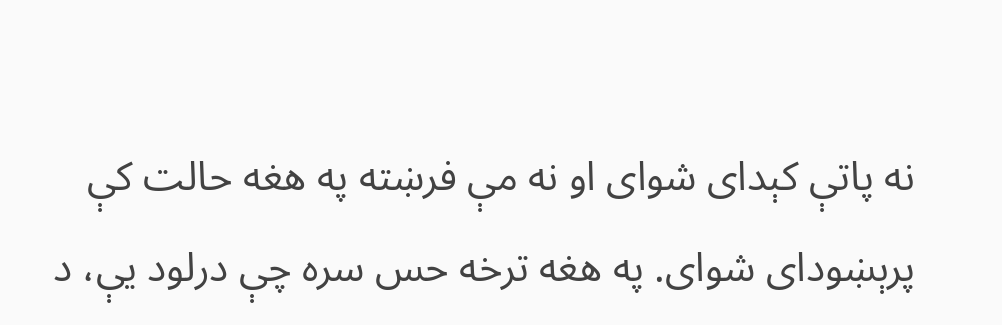نه پاتې کېدای شوای او نه مې فرښته په هغه حالت کې پرېښودای شوای. په هغه ترخه حس سره چې درلود یې، د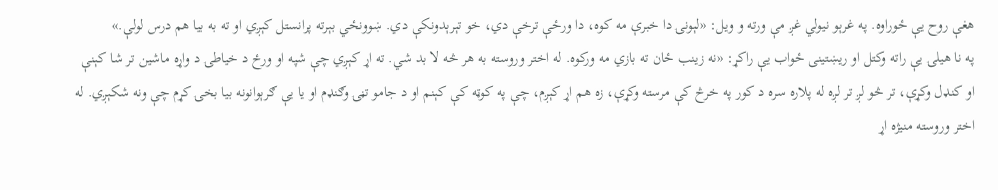هغې روح یې ځوراوه. په غرېو نیولي غږ مې ورته و ویل: «لېونۍ دا خبرې مه کوه، دا ورځې ترخې دي، خو تېرېدونکې دي. ښوونځي بېرته پرانستل کېږي او ته به بیا هم درس لولې.»
په نا هیلۍ یې راته وکتل او ریښتینی ځواب یې راکړ: «نه زینب ځان ته بازي مه ورکوه. له اختر وروسته به هر څه لا بد شي. ته اړ کېږي چې شپه او ورځ د خیاطۍ د واړه ماشین تر شا کېنې او کنډل وکړې، تر څو لږ تر لږه له پلاره سره د کور په خرڅ کې مرسته وکړې، زه هم اړ کېږم، چې په کوټه کې کېنم او د جامو تڼۍ وګنډم او یا یې ګرېوانونه بیا بخۍ کړم چې ونه شکېږي. له اختر وروسته منیژه اړ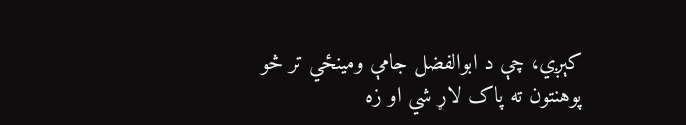کېږي، چې د ابوالفضل جامې ومینځي تر څو پوهنتون ته پاک لاړ شي او زه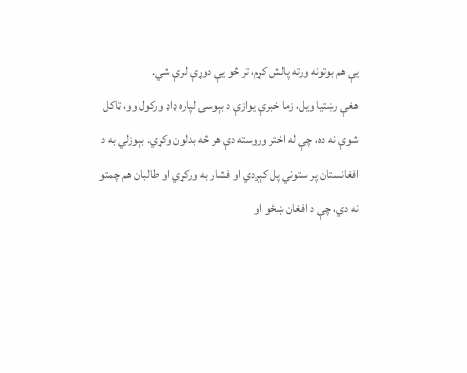یې هم بوتونه ورته پالش کړم، تر څو یې دوړې لرې شي.
هغې رښتیا ویل، زما خبرې یوازې د بېوسۍ لپاره ډاډ ورکول وو، ټاکل شوې نه ده، چې له اختر وروسته دې هر څه بدلون وکړي. بېوزلي به د افغانستان پر ستوني پل کېږدي او فشار به ورکړي او طالبان هم چمتو نه دي، چې د افغان ښځو او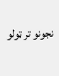نجونو تر ټولو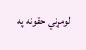لومړني حقونه په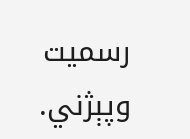رسمیت وپېژني.